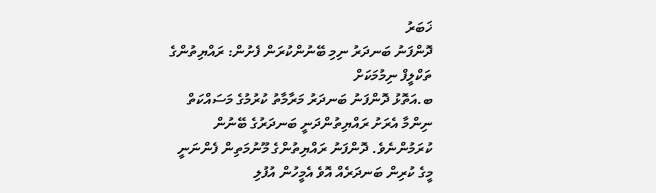ޚަބަރު
ދޮންފަނު ބަނދަރު ނިމި ބޭނުންކުރަން ފެށުން: ރައްޔިތުންގެ ތަކްލީފް ނިމުމަކަށް
ބ.އަތޮޅު ދޮންފަނު ބަނދަރު މަރާމާތު ކުރުމުގެ މަސައްކަތް ނިންމާ އެރަށު ރައްޔިތުންދަނީ ބަނދަރުގެ ބޭނުން ކުރަމުންނެވެ. ދޮންފަނު ރައްޔިތުންގެ މޫނުމަތިން ފެންނަނީ މީގެ ކުރިން ބަނދަރެއް އޮވެ އެމީހުން އުފުލި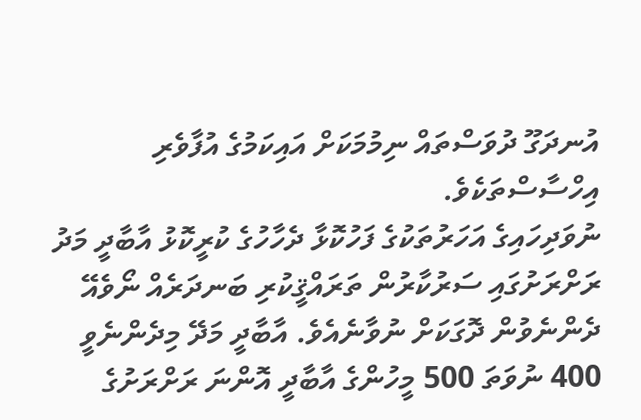އުނދަގޫ ދުވަސްތައް ނިމުމަކަށް އައިކަމުގެ އުފާވެރި އިހްސާސްތަކެވެ.
ނުވަދިހައިގެ އަހަރުތަކުގެ ފަހުކޮޅާ ދެހާހުގެ ކުރީކޮޅު އާބާދީ މަދު ރަށްރަށުގައި ސަރުކާރުން ތަރައްޤީކުރި ބަނދަރެއް ނޯވެއޭ ދެންނެވުން ދޮގަކަށް ނުވާނެއެވެ. އާބާދީ މަދޭ މިދެންނެވީ 400 ނުވަތަ 500 މީހުންގެ އާބާދީ އޮންނަ ރަށްރަށުގެ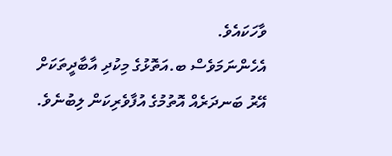ވާހަކައެވެ.
އެހެންނަމަވެސް ބ.އަތޮޅުގެ މިކުދި އާބާދީތަކަށް އޭރު ބަނދަރެއް އޮތުމުގެ އުފާވެރިކަން ލިބުނެވެ.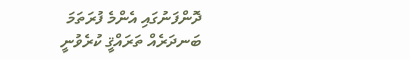ދޮންފަނުގައި އެންމެ ފުރަތަމަ ބަނދަރެއް ތަރައްޤީ ކުރެވުނީ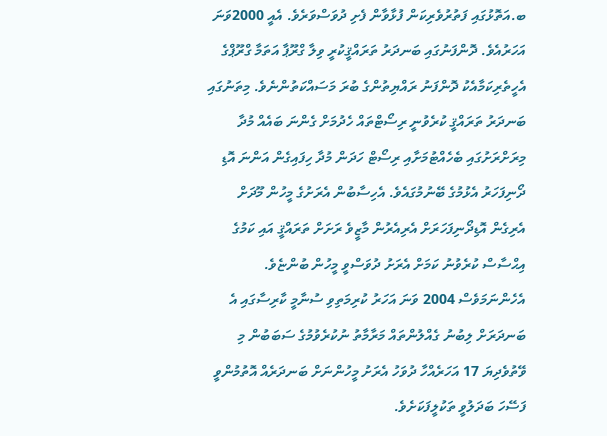ބ.އަތޮޅުގައި ފަތުރުވެރިކަން ފުޅާވާން ފެށި ދުވަސްވަރެވެ. އެއީ 2000ވަނަ އަހަރުއެވެ. ދޮންފަނުގައި ބަނދަރު ތަރައްޤީކުރީ ވިލާ ގްރޫޕާ އަތަމާ ގްރޫޕްގެ އެހީތެރިކަމާއެކު ދޮންފަނު ރައްޔިތުންގެ ބުރަ މަސައްކަތުންނެވެ. މިތަނުގައި ބަނދަރު ތަރައްޤީ ކުރެވުނީ ރިސޯޓްތައް ހެދުމަށް ގެންނަ ބައެއް މުދާ މިރަށްރަށުގައި ބެހެއްޓުމަށާއި ރިސޯޓް ހަދަން މުދާ ހިފައިގެން އަންނަ އޮޑި ދޯނިފަހަރު އެޅުމުގެ ބޭނުމުގައެވެ. އެހިސާބުން އެރަށުގެ މީހުން މޫދަށް އެރިގެން އޮޑިދޯނިފަހަރަށް އެރިއެރުން މާޒީވެ ރަށަށް ތަރައްޤީ އައި ކަމުގެ އިޙްސާސް ކުރެވުނު ކަމަށް އެރަށު ދުވަސްވީ މީހުން ބުންޏެވެ.
އެހެންނަމަވެސް 2004 ވަނަ އަހަރު ކުރިމަތިވި ސުނާމީ ކާރިސާގައި އެ ބަނދަރަށް ލިބުނު ގެއްލުންތައް މަރާމާތު ނުކުރެވުމުގެ ސަބަބުން މި ވޭތުވެދިޔަ 17 އަހަރެއްހާ ދުވަހު އެރަށު މީހުންނަށް ބަނދަރެއް އޮތުމުންވީ ފަސޭހަ ބަދަލުވީ ތަކުލީފަކަށެވެ.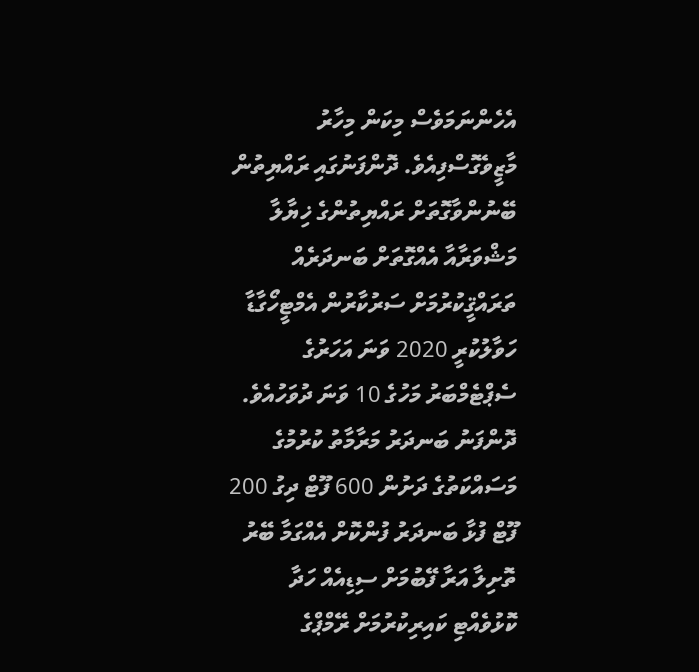އެހެންނަމަވެސް މިކަން މިހާރު މާޒީވެގޮސްފިއެވެ. ދޮންފަނުގައި ރައްޔިތުން ބޭނުންވާގޮތަށް ރައްޔިތުންގެ ޚިޔާލާ މަޝްވަރާއާ އެއްގޮތަށް ބަނދަރެއް ތަރައްޤީކުރުމަށް ސަރުކާރުން އެމްޓީހޯގާޑާ ހަވާލުކުރީ 2020 ވަނަ އަހަރުގެ ސެޕްޓެމްބަރު މަހުގެ 10 ވަނަ ދުވަހުއެވެ.
ދޮންފަނު ބަނދަރު މަރާމާތު ކުރުމުގެ މަސައްކަތުގެ ދަށުން 600 ފޫޓް ދިގު 200 ފޫޓް ފުޅާ ބަނދަރު ފުންކޮށް އެއްގަމާ ބޭރު ތޮށިލާ އަރާ ފޭބުމަށް ސިޑިއެއް ހަދާ ކޮޅުވެއްޓި ކައިރިކުރުމަށް ރޭމްޕްގެ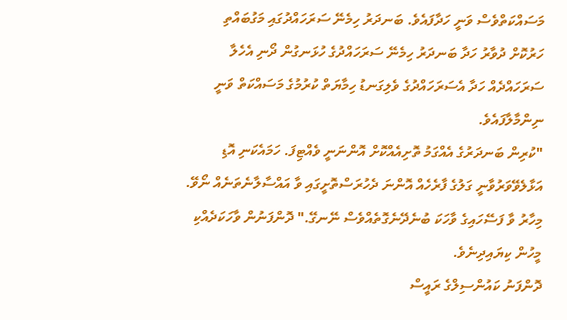މަސައްކަތްވެސް ވަނީ ހަދާފައެވެ. ބަނދަރު ހިމެނޭ ސަރަހައްދުގައި މަގުބައްތި ހަރުކޮށް ދުވާރު ހަދާ ބަނދަރު ހިމެނޭ ސަރަހައްދުގެ ހުޅަނގުން ދޯނި އެހެލާ ސަރަހައްދެއް ހަދާ އެސަރަހައްދުގެ ވެލިގަނޑު ހިމާޔަތް ކުރުމުގެ މަސައްކަތް ވަނީ ނިންމާލާފައެވެ.
"ކުރިން ބަނދަރުގެ އެއްގަމު ތޮށިއެއްކޮށް އޮންނަނީ ވެއްޓިފަ. ހަމައެކަނި އޮޑި އަޅާލެވޭވަރުވާނީ ގަލުގެ ފާރެހެއް އޮންނަ ދެހުރަސްތޮށީގައި ވާ އައްސާލާނެތަނެއް ނޯވޭ. މިހާރު ވާ ފަސޭހައިގެ ވާހަކަ ބުނެދޭނެގޮތެއްވެސް ނޭނގޭ." ދޮންފަނުން ވާހަކަދެއްކި މީހުން ކިޔައިދިނެވެ.
ދޮންފަނު ކައުންސިލްގެ ރައީސް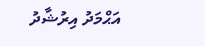އަޙްމަދު އިރުޝާދު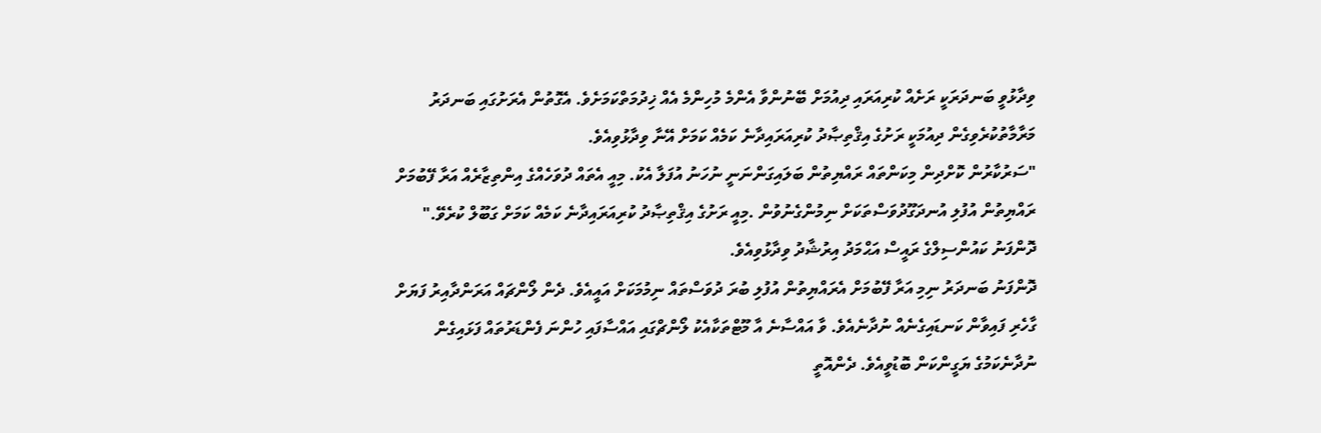ވިދާޅުވީ ބަނދަރަކީ ރަށެއް ކުރިއަރައި ދިއުމަށް ބޭނުންވާ އެންމެ މުހިންމެ އެއް ޚިދުމަތްކަމަށެވެ. އެގޮތުން އެރަށުގައި ބަނދަރު މަރާމާތުކުރެވިގެން ދިއުމަކީ ރަށުގެ އިޤްތިޞާދު ކުރިއަރައިދާނެ ކަމެއް ކަމަށް އޭނާ ވިދާޅުވިއެވެ.
"ސަރުކާރުން ކޮށްދިން މިކަންތައް ރައްޔިތުން ބަލައިގަންނަނީ ނުހަނު އުފަލާ އެކު. މިއީ އެތައް ދުވަހެއްގެ އިންތިޒާރެއް އަރާ ފޭބުމަށް ރައްޔިތުން އުފުލި އުނދަގޫދުވަސްތަކަށް ނިމުންގެނުވުން .މިއީ ރަށުގެ އިޤްތިޞާދު ކުރިއަރައިދާނެ ކަމެއް ކަމަށް ގަބޫލް ކުރެވޭ." ދޮންފަނު ކައުންސިލްގެ ރައީސް އަޙްމަދު އިރުޝާދު ވިދާޅުވިއެވެ.
ދޮންފަނު ބަނދަރު ނިމި އަރާ ފޭބުމަށް އެރައްޔިތުން އުފުލި ބުރަ ދުވަސްތައް ނިމުމަކަށް އައީއެވެ. ދެން ލޯންޗައް އަރަންދާއިރު ފަޔަށް ގާހެރި ފައިވާން ކަނޑައިގެނެއް ނުދާނެއެވެ. ވާ އައްސާނެ އާ މޫޓްތަކާއެކު ލޯންޗްގައި އައްސާފައި ހުންނަ ފެންޑަރުތައް ފަޅައިގެން ނުދާނެކަމުގެ ޔަގީންކަން ބޮޑުވީއެވެ. ދެންއޮތީ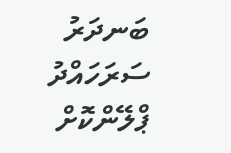ބަނދަރު ސަރަހައްދު ޕްލޭންކޮށް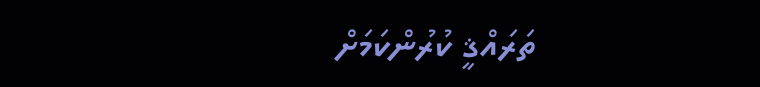ތަރައްޤީ ކުރުންކަމަށް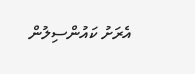އެރަށު ކައުންސިލުން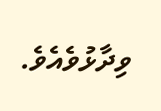ވިދާޅުވެއެވެ.